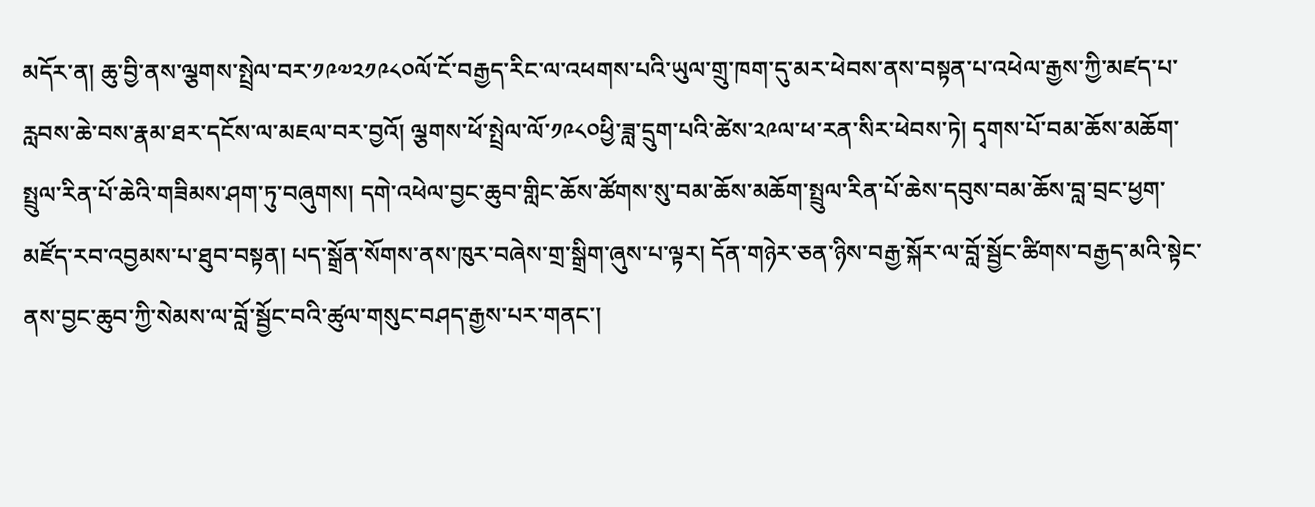མདོར་ན། ཆུ་བྱི་ནས་ལྕགས་སྤྲེལ་བར་༡༩༧༢༡༩༨༠ལོ་ངོ་བརྒྱད་རིང་ལ་འཕགས་པའི་ཡུལ་གྲུ་ཁག་དུ་མར་ཕེབས་ནས་བསྟན་པ་འཕེལ་རྒྱས་ཀྱི་མཛད་པ་རླབས་ཆེ་བས་རྣམ་ཐར་དངོས་ལ་མཇལ་བར་བྱའོ། ལྕགས་ཕོ་སྤྲེལ་ལོ་༡༩༨༠ཕྱི་ཟླ་དྲུག་པའི་ཚེས་༢༩ལ་ཕ་རན་སིར་ཕེབས་ཏེ། དྭགས་པོ་བམ་ཆོས་མཆོག་སྤྲུལ་རིན་པོ་ཆེའི་གཟིམས་ཤག་ཏུ་བཞུགས། དགེ་འཕེལ་བྱང་ཆུབ་གླིང་ཆོས་ཚོགས་སུ་བམ་ཆོས་མཆོག་སྤྲུལ་རིན་པོ་ཆེས་དབུས་བམ་ཆོས་བླ་བྲང་ཕྱག་མཛོད་རབ་འབྱམས་པ་ཐུབ་བསྟན། པད་སྒྲོན་སོགས་ནས་ཁུར་བཞེས་གྲ་སྒྲིག་ཞུས་པ་ལྟར། དོན་གཉེར་ཅན་ཉིས་བརྒྱ་སྐོར་ལ་བློ་སྦྱོང་ཚིགས་བརྒྱད་མའི་སྟེང་ནས་བྱང་ཆུབ་ཀྱི་སེམས་ལ་བློ་སྦྱོང་བའི་ཚུལ་གསུང་བཤད་རྒྱས་པར་གནང་།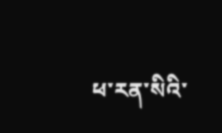ཕ་རན་སིའི་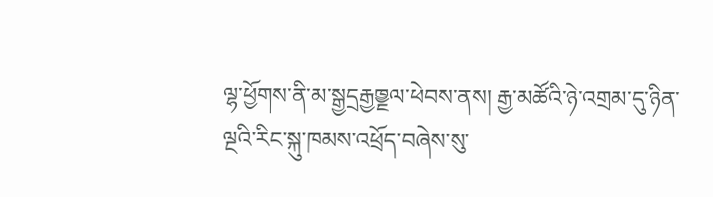ལྷ་ཕྱོགས་ནི་མ་སྒྱདྲརྒྱཁྱྔལ་ཕེབས་ནས། རྒྱ་མཚོའི་ཉེ་འགྲམ་དུ་ཉིན་ལྔའི་རིང་སྐུ་ཁམས་འཕྲོད་བཞེས་སུ་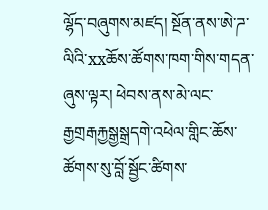ལྷོད་བཞུགས་མཛད། སྔོན་ནས་ཨེ་ཌ་ལིའི་xxཆོས་ཚོགས་ཁག་གིས་གདན་ཞུས་ལྟར། ཕེབས་ནས་མེ་ལང་རྒྱགྲརྒརྐྱསྒྱསྒྲདགེ་འཕེལ་གླིང་ཆོས་ཚོགས་སུ་བློ་སྦྱོང་ཚིགས་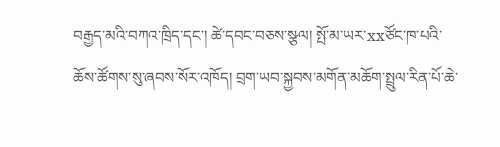བརྒྱད་མའི་བཀའ་ཁྲིད་དང་། ཚེ་དབང་བཅས་སྩལ། སྤོ་མ་ཡར་xxཙོང་ཁ་པའི་ཆོས་ཚོགས་སུ་ཞབས་སོར་འཁོད། བྲག་ཡབ་སྐྱབས་མགོན་མཆོག་སྤྲུལ་རིན་པོ་ཆེ་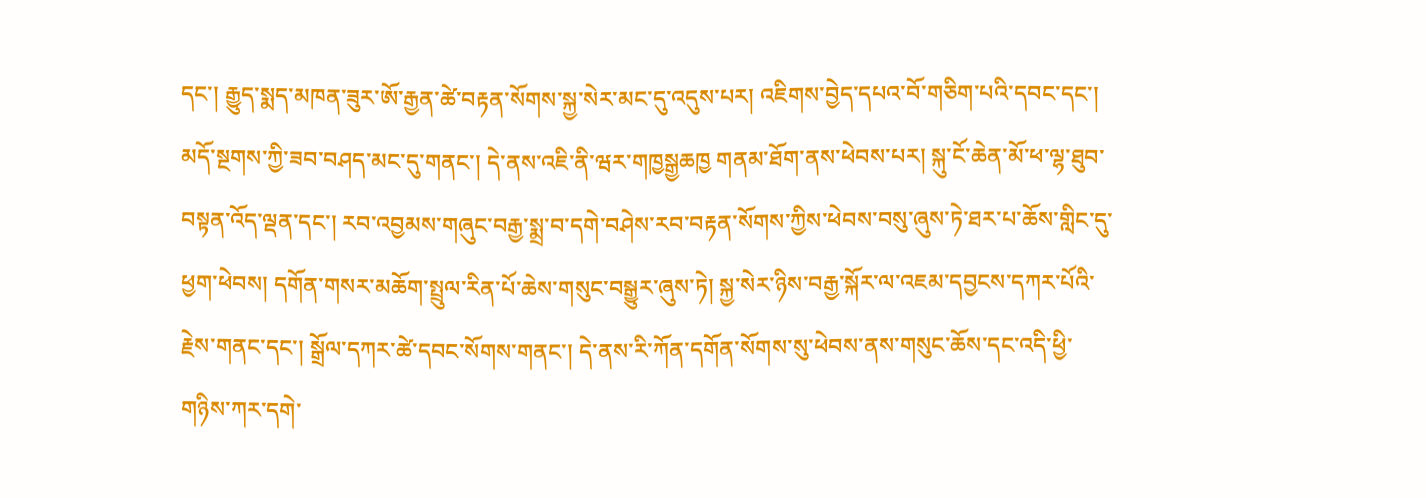དང་། རྒྱུད་སྨད་མཁན་ཟུར་ཨོ་རྒྱན་ཚེ་བརྟན་སོགས་སྐྱ་སེར་མང་དུ་འདུས་པར། འཇིགས་བྱེད་དཔའ་བོ་གཅིག་པའི་དབང་དང་། མདོ་སྔགས་ཀྱི་ཟབ་བཤད་མང་དུ་གནང་། དེ་ནས་འཇི་ནི་ཝར་གཁྱསྒྱཆཁྱ གནམ་ཐོག་ནས་ཕེབས་པར། སྐུ་ངོ་ཆེན་མོ་ཕ་ལྷ་ཐུབ་བསྟན་འོད་ལྡན་དང་། རབ་འབྱམས་གཞུང་བརྒྱ་སྨྲ་བ་དགེ་བཤེས་རབ་བརྟན་སོགས་ཀྱིས་ཕེབས་བསུ་ཞུས་ཏེ་ཐར་པ་ཆོས་གླིང་དུ་ཕྱག་ཕེབས། དགོན་གསར་མཆོག་སྤྲུལ་རིན་པོ་ཆེས་གསུང་བསྒྱུར་ཞུས་ཏེ། སྐྱ་སེར་ཉིས་བརྒྱ་སྐོར་ལ་འཇམ་དབྱངས་དཀར་པོའི་རྗེས་གནང་དང་། སྒྲོལ་དཀར་ཚེ་དབང་སོགས་གནང་། དེ་ནས་རི་ཀོན་དགོན་སོགས་སུ་ཕེབས་ནས་གསུང་ཆོས་དང་འདི་ཕྱི་གཉིས་ཀར་དགེ་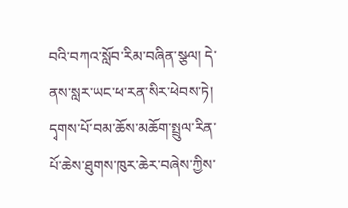བའི་བཀའ་སློབ་རིམ་བཞིན་སྩལ། དེ་ནས་སླར་ཡང་ཕ་རན་སིར་ཕེབས་ཏེ། དྭགས་པོ་བམ་ཆོས་མཆོག་སྤྲུལ་རིན་པོ་ཆེས་ཐུགས་ཁུར་ཆེར་བཞེས་ཀྱིས་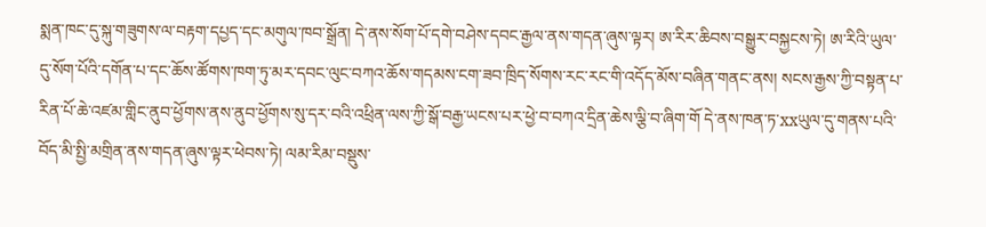སྨན་ཁང་དུ་སྐུ་གཟུགས་ལ་བརྟག་དཔྱད་དང་མགུལ་ཁབ་སྒྲོན། དེ་ནས་སོག་པོ་དགེ་བཤེས་དབང་རྒྱལ་ནས་གདན་ཞུས་ལྟར། ཨ་རིར་ཆིབས་བསྒྱུར་བསྐྱངས་ཏེ། ཨ་རིའི་ཡུལ་དུ་སོག་པོའི་དགོན་པ་དང་ཆོས་ཚོགས་ཁག་ཏུ་མར་དབང་ལུང་བཀའ་ཆོས་གདམས་ངག་ཟབ་ཁྲིད་སོགས་རང་རང་གི་འདོད་མོས་བཞིན་གནང་ནས། སངས་རྒྱས་ཀྱི་བསྟན་པ་རིན་པོ་ཆེ་འཛམ་གླིང་ནུབ་ཕྱོགས་ནས་ནུབ་ཕྱོགས་སུ་དར་བའི་འཕྲིན་ལས་ཀྱི་སྒོ་བརྒྱ་ཡངས་པར་ཕྱེ་བ་བཀའ་དྲིན་ཆེས་ལྕི་བ་ཞིག་གོ དེ་ནས་ཁན་ཏ་xxཡུལ་དུ་གནས་པའི་བོད་མི་སྤྱི་མགྲིན་ནས་གདན་ཞུས་ལྟར་ཕེབས་ཏེ། ལམ་རིམ་བསྡུས་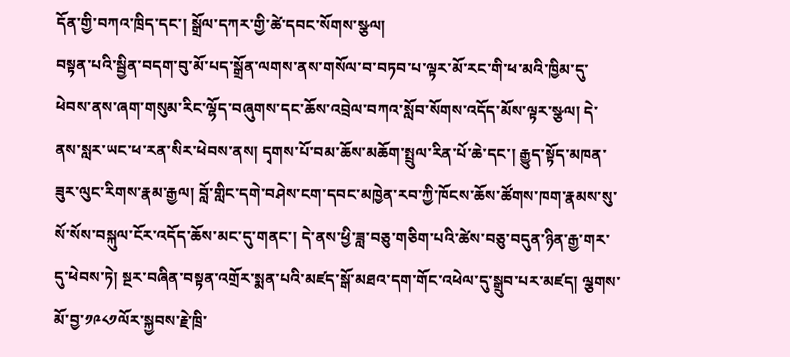དོན་གྱི་བཀའ་ཁྲིད་དང་། སྒྲོལ་དཀར་གྱི་ཚེ་དབང་སོགས་སྩལ།
བསྟན་པའི་སྦྱིན་བདག་བུ་མོ་པད་སྒྲོན་ལགས་ནས་གསོལ་བ་བཏབ་པ་ལྟར་མོ་རང་གི་ཕ་མའི་ཁྱིམ་དུ་ཕེབས་ནས་ཞག་གསུམ་རིང་ལྷོད་བཞུགས་དང་ཆོས་འབྲེལ་བཀའ་སློབ་སོགས་འདོད་མོས་ལྟར་སྩལ། དེ་ནས་སླར་ཡང་ཕ་རན་སིར་ཕེབས་ནས། དྭགས་པོ་བམ་ཆོས་མཆོག་སྤྲུལ་རིན་པོ་ཆེ་དང་། རྒྱུད་སྟོད་མཁན་ཟུར་ལུང་རིགས་རྣམ་རྒྱལ། བློ་གླིང་དགེ་བཤེས་ངག་དབང་མཁྱེན་རབ་ཀྱི་ཁོངས་ཆོས་ཚོགས་ཁག་རྣམས་སུ་སོ་སོས་བསྐུལ་ངོར་འདོད་ཆོས་མང་དུ་གནང་། དེ་ནས་ཕྱི་ཟླ་བཅུ་གཅིག་པའི་ཚེས་བཅུ་བདུན་ཉིན་རྒྱ་གར་དུ་ཕེབས་ཏེ། སྔར་བཞིན་བསྟན་འགྲོར་སྨན་པའི་མཛད་སྒོ་མཐའ་དག་གོང་འཕེལ་དུ་སྒྲུབ་པར་མཛད། ལྕགས་མོ་བྱ་༡༩༨༡ལོར་སྐྱབས་རྗེ་ཁྲི་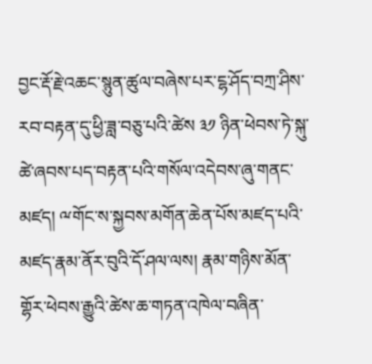བྱང་རྡོ་རྗེ་འཆང་སྙུན་ཚུལ་བཞེས་པར་ངྷ་ཤོད་བཀྲ་ཤིས་རབ་བརྟན་དུ་ཕྱི་ཟླ་བཅུ་པའི་ཚེས ༣༡ ཉིན་ཕེབས་ཏེ་སྐུ་ཚེ་ཞབས་པད་བརྟན་པའི་གསོལ་འདེབས་ཞུ་གནང་མཛད། ྋགོང་ས་སྐྱབས་མགོན་ཆེན་པོས་མཛད་པའི་མཛད་རྣམ་ནོར་བུའི་དོ་ཤལ་ལས། རྣམ་གཉིས་མོན་གྷོར་ཕེབས་རྒྱུའི་ཚེས་ཆ་གཏན་འཁེལ་བཞིན་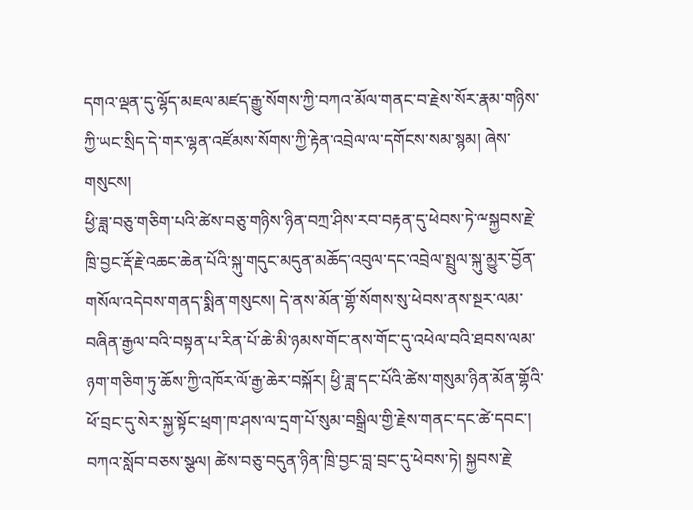དགའ་ལྡན་དུ་ལྷོད་མཇལ་མཛད་རྒྱུ་སོགས་ཀྱི་བཀའ་མོལ་གནང་བ་རྗེས་སོར་རྣམ་གཉིས་ཀྱི་ཡང་སྲིད་དེ་གར་ལྷན་འཛོམས་སོགས་ཀྱི་རྟེན་འབྲེལ་ལ་དགོངས་སམ་སྙམ། ཞེས་གསུངས།
ཕྱི་ཟླ་བཅུ་གཅིག་པའི་ཚེས་བཅུ་གཉིས་ཉིན་བཀྲ་ཤིས་རབ་བརྟན་དུ་ཕེབས་ཏེ་ྋསྐྱབས་རྗེ་ཁྲི་བྱང་རྡོ་རྗེ་འཆང་ཆེན་པོའི་སྐུ་གདུང་མདུན་མཆོད་འབུལ་དང་འབྲེལ་སྤྲུལ་སྐུ་མྱུར་བྱོན་གསོལ་འདེབས་གནད་སྨིན་གསུངས། དེ་ནས་མོན་གྷོ་སོགས་སུ་ཕེབས་ནས་སྔར་ལམ་བཞིན་རྒྱལ་བའི་བསྟན་པ་རིན་པོ་ཆེ་མི་ཉམས་གོང་ནས་གོང་དུ་འཕེལ་བའི་ཐབས་ལམ་ཉག་གཅིག་ཏུ་ཆོས་ཀྱི་འཁོར་ལོ་རྒྱ་ཆེར་བསྐོར། ཕྱི་ཟླ་དང་པོའི་ཚེས་གསུམ་ཉིན་མོན་གྷོའི་ཕོ་བྲང་དུ་སེར་སྐྱ་སྟོང་ཕྲག་ཁ་ཤས་ལ་དྲག་པོ་སུམ་བསྒྲིལ་གྱི་རྗེས་གནང་དང་ཚེ་དབང་། བཀའ་སློབ་བཅས་སྩལ། ཚེས་བཅུ་བདུན་ཉིན་ཁྲི་བྱང་བླ་བྲང་དུ་ཕེབས་ཏེ། སྐྱབས་རྗེ་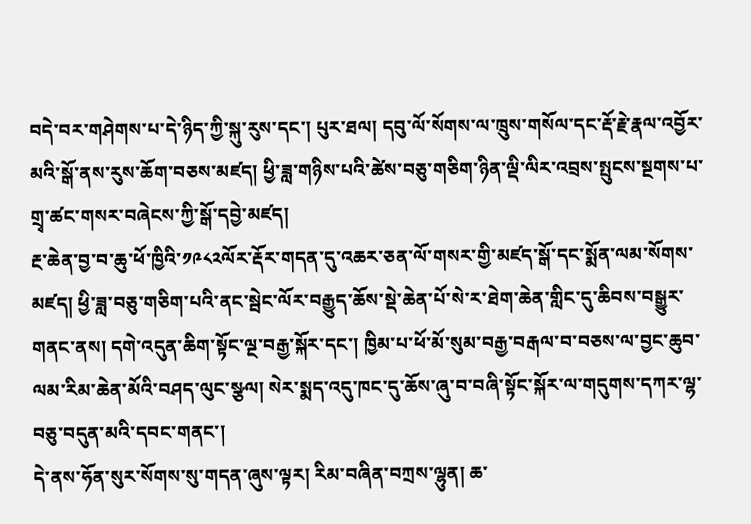བདེ་བར་གཤེགས་པ་དེ་ཉིད་ཀྱི་སྐུ་རུས་དང་། པུར་ཐལ། དབུ་ལོ་སོགས་ལ་ཁྲུས་གསོལ་དང་རྡོ་རྗེ་རྣལ་འབྱོར་མའི་སྒོ་ནས་རུས་ཆོག་བཅས་མཛད། ཕྱི་ཟླ་གཉིས་པའི་ཚེས་བཅུ་གཅིག་ཉིན་ལྡི་ལིར་འབྲས་སྤུངས་སྔགས་པ་གྲྭ་ཚང་གསར་བཞེངས་ཀྱི་སྒོ་དབྱེ་མཛད།
རྔ་ཆེན་བྱ་བ་ཆུ་ཕོ་ཁྱིའི་༡༩༨༢ལོར་རྡོར་གདན་དུ་འཆར་ཅན་ལོ་གསར་གྱི་མཛད་སྒོ་དང་སྨོན་ལམ་སོགས་མཛད། ཕྱི་ཟླ་བཅུ་གཅིག་པའི་ནང་སྦེང་ལོར་བརྒྱུད་ཆོས་སྡེ་ཆེན་པོ་སེ་ར་ཐེག་ཆེན་གླིང་དུ་ཆིབས་བསྒྱུར་གནང་ནས། དགེ་འདུན་ཆིག་སྟོང་ལྔ་བརྒྱ་སྐོར་དང་། ཁྱིམ་པ་ཕོ་མོ་སུམ་བརྒྱ་བརྒལ་བ་བཅས་ལ་བྱང་ཆུབ་ལམ་རིམ་ཆེན་མོའི་བཤད་ལུང་སྩལ། སེར་སྨད་འདུ་ཁང་དུ་ཆོས་ཞུ་བ་བཞི་སྟོང་སྐོར་ལ་གདུགས་དཀར་ལྷ་བཅུ་བདུན་མའི་དབང་གནང་།
དེ་ནས་ཧོན་སུར་སོགས་སུ་གདན་ཞུས་ལྟར། རིམ་བཞིན་བཀྲས་ལྷུན། ཆ་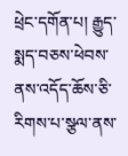ཕྲེང་དགོན་པ། རྒྱུད་སྨད་བཅས་ཕེབས་ནས་འདོད་ཆོས་ཅི་རིགས་པ་སྩལ་ནས་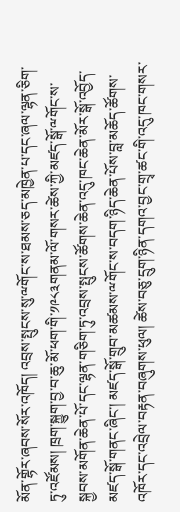མོན་གྷོར་ཞབས་སོར་འཁོད། འབྲས་སྤུངས་སུ་ྋགོང་ས་ཐམས་ཅད་མཁྱེན་པ་དང་ཞལ་ལྷན་ཅིག་ཏུ་འཛོམས། ཁྲག་སྐྱུག་བྱ་བ་ཆུ་མོ་ཕག་གི་༡༩༨༣གནམ་ལོ་གསར་ཚེས་ཀྱི་མཛད་སྒོ་ྋགོང་ས་སྐྱབས་མགོན་ཆེན་པོ་དང་ལྷན་གཅིག་ཏུ་འབྲས་སྤུངས་ཚོགས་ཆེན་འདུ་ཁང་ཆེན་མོར་སྒོ་འབྱོད་མཛད་སྒོ་གནང་ཞིང་། མཛད་སྒོ་གྲུབ་མཚམས་ྋགོང་ས་བདག་ཉིད་ཆེན་པོས་བླ་མཆོད་ཚོགས་འཁོར་དང་འབྲེལ་བརྟན་བཞུགས་ཕུལ། ཚེས་བཅུ་དྲུག་ཉིན་དགའ་བྱང་གྲྭ་ཚང་གི་འདུ་ཁང་གསར་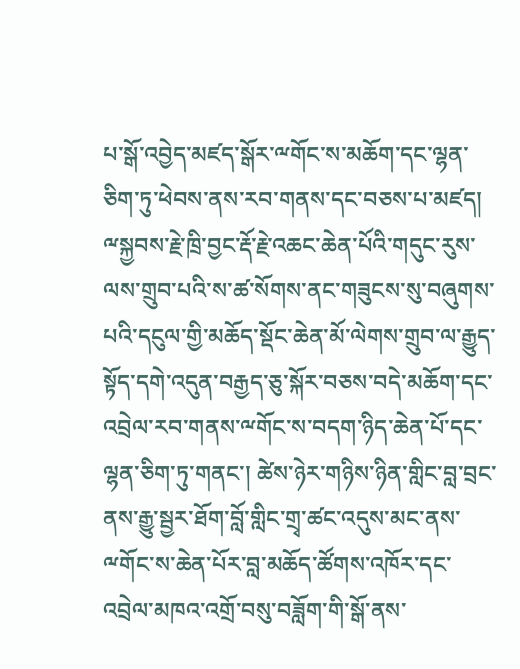པ་སྒོ་འབྱེད་མཛད་སྒོར་ྋགོང་ས་མཆོག་དང་ལྷན་ཅིག་ཏུ་ཕེབས་ནས་རབ་གནས་དང་བཅས་པ་མཛད། ྋསྐྱབས་རྗེ་ཁྲི་བྱང་རྡོ་རྗེ་འཆང་ཆེན་པོའི་གདུང་རུས་ལས་གྲུབ་པའི་ས་ཚ་སོགས་ནང་གཟུངས་སུ་བཞུགས་པའི་དངུལ་གྱི་མཆོད་སྡོང་ཆེན་མོ་ལེགས་གྲུབ་ལ་རྒྱུད་སྟོད་དགེ་འདུན་བརྒྱད་ཅུ་སྐོར་བཅས་བདེ་མཆོག་དང་འབྲེལ་རབ་གནས་ྋགོང་ས་བདག་ཉིད་ཆེན་པོ་དང་ལྷན་ཅིག་ཏུ་གནང་། ཚེས་ཉེར་གཉིས་ཉིན་གླིང་བླ་བྲང་ནས་རྒྱུ་སྦྱར་ཐོག་བློ་གླིང་གྲྭ་ཚང་འདུས་མང་ནས་ྋགོང་ས་ཆེན་པོར་བླ་མཆོད་ཚོགས་འཁོར་དང་འབྲེལ་མཁའ་འགྲོ་བསུ་བཟློག་གི་སྒོ་ནས་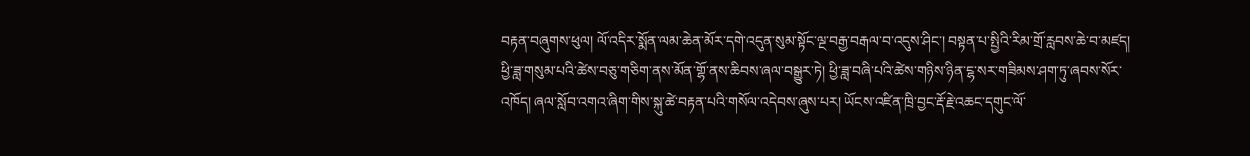བརྟན་བཞུགས་ཕུལ། ལོ་འདིར་སྨོན་ལམ་ཆེན་མོར་དགེ་འདུན་སུམ་སྟོང་ལྔ་བརྒྱ་བརྒལ་བ་འདུས་ཤིང་། བསྟན་པ་སྤྱིའི་རིམ་གྲོ་རླབས་ཆེ་བ་མཛད།
ཕྱི་ཟླ་གསུམ་པའི་ཚེས་བཅུ་གཅིག་ནས་མོན་གྷོ་ནས་ཆིབས་ཞལ་བསྒྱུར་ཏེ། ཕྱི་ཟླ་བཞི་པའི་ཚེས་གཉིས་ཉིན་ངྷ་སར་གཟིམས་ཤག་ཏུ་ཞབས་སོར་འཁོད། ཞལ་སློབ་འགའ་ཞིག་གིས་སྐུ་ཚེ་བརྟན་པའི་གསོལ་འདེབས་ཞུས་པར། ཡོངས་འཛིན་ཁྲི་བྱང་རྡོ་རྗེ་འཆང་དགུང་ལོ་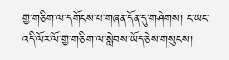གྱ་གཅིག་ལ་དགོངས་པ་གཞན་དོན་དུ་གཤེགས། ང་ཡང་འདི་ལོར་ལོ་གྱ་གཅིག་ལ་སླེབས་ཡོད་ཅེས་གསུངས།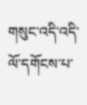གསུང་འདི་འདི་ལོ་དགོངས་པ་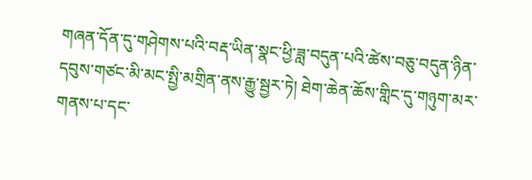གཞན་དོན་དུ་གཤེགས་པའི་བརྡ་ཡིན་སྣང་ཕྱི་ཟླ་བདུན་པའི་ཚེས་བཅུ་བདུན་ཉིན་དབུས་གཙང་མི་མང་སྤྱི་མགྲིན་ནས་རྒྱུ་སྦྱར་ཏེ། ཐེག་ཆེན་ཆོས་གླིང་དུ་གཉུག་མར་གནས་པ་དང་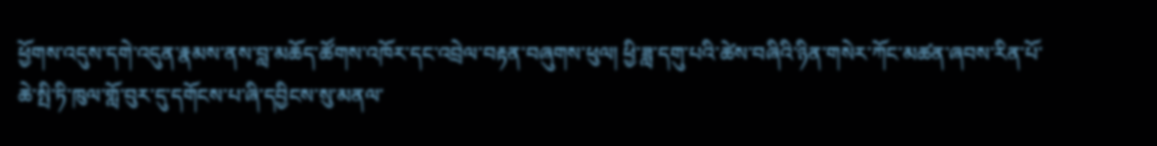ཕྱོགས་འདུས་དགེ་འདུན་རྣམས་ནས་བླ་མཆོད་ཚོགས་འཁོར་དང་འབྲེལ་བརྟན་བཞུགས་ཕུལ། ཕྱི་ཟླ་དགུ་པའི་ཚེས་བཞིའི་ཉིན་གསེར་ཀོང་མཚན་ཞབས་རིན་པོ་ཆེ་སྤི་ཏི་ཁུལ་གློ་བུར་དུ་དགོངས་པ་ཞི་དབྱིངས་སུ་མནལ་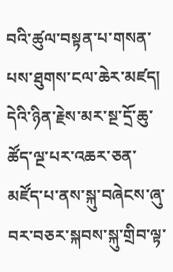བའི་ཚུལ་བསྟན་པ་གསན་པས་ཐུགས་ངལ་ཆེར་མཛད། དེའི་ཉིན་རྗེས་མར་སྔ་དྲོ་ཆུ་ཚོད་ལྔ་པར་འཆར་ཅན་མཛོད་པ་ནས་སྐུ་བཞེངས་ཞུ་བར་བཅར་སྐབས་སྐུ་གྲིབ་ལྟ་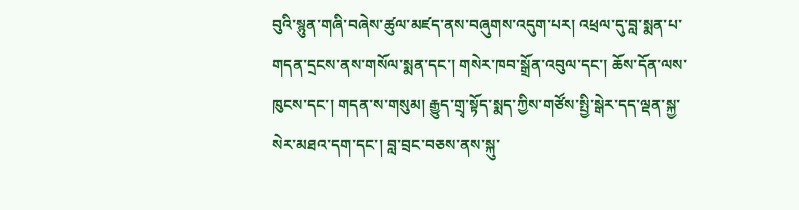བུའི་སྙུན་གཞི་བཞེས་ཚུལ་མཛད་ནས་བཞུགས་འདུག་པར། འཕྲལ་དུ་བླ་སྨན་པ་གདན་དྲངས་ནས་གསོལ་སྨན་དང་། གསེར་ཁབ་སྒྲོན་འབུལ་དང་། ཆོས་དོན་ལས་ཁུངས་དང་། གདན་ས་གསུམ། རྒྱུད་གྲྭ་སྟོད་སྨད་ཀྱིས་གཙོས་སྤྱི་སྒེར་དད་ལྡན་སྐྱ་སེར་མཐའ་དག་དང་། བླ་བྲང་བཅས་ནས་སྐུ་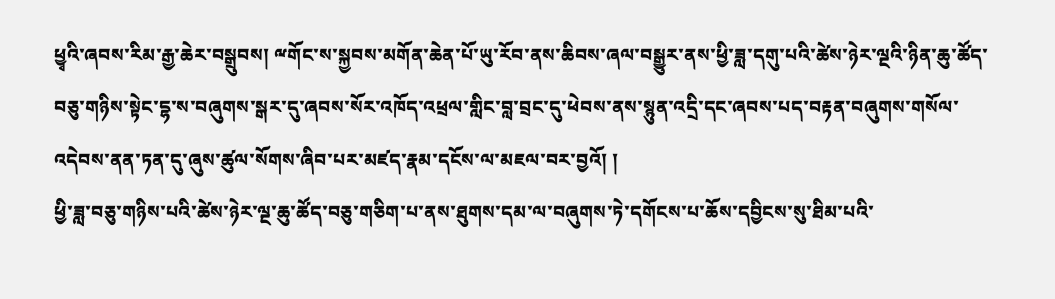ཕྱྭའི་ཞབས་རིམ་རྒྱ་ཆེར་བསྒྲུབས། ྋགོང་ས་སྐྱབས་མགོན་ཆེན་པོ་ཡུ་རོབ་ནས་ཆིབས་ཞལ་བསྒྱུར་ནས་ཕྱི་ཟླ་དགུ་པའི་ཚེས་ཉེར་ལྔའི་ཉིན་ཆུ་ཚོད་བཅུ་གཉིས་སྟེང་དྷ་ས་བཞུགས་སྒར་དུ་ཞབས་སོར་འཁོད་འཕྲལ་གླིང་བླ་བྲང་དུ་ཕེབས་ནས་སྙུན་འདྲི་དང་ཞབས་པད་བརྟན་བཞུགས་གསོལ་འདེབས་ནན་ཏན་དུ་ཞུས་ཚུལ་སོགས་ཞིབ་པར་མཛད་རྣམ་དངོས་ལ་མཇལ་བར་བྱའོ། །
ཕྱི་ཟླ་བཅུ་གཉིས་པའི་ཚེས་ཉེར་ལྔ་ཆུ་ཚོད་བཅུ་གཅིག་པ་ནས་ཐུགས་དམ་ལ་བཞུགས་ཏེ་དགོངས་པ་ཆོས་དབྱིངས་སུ་ཐིམ་པའི་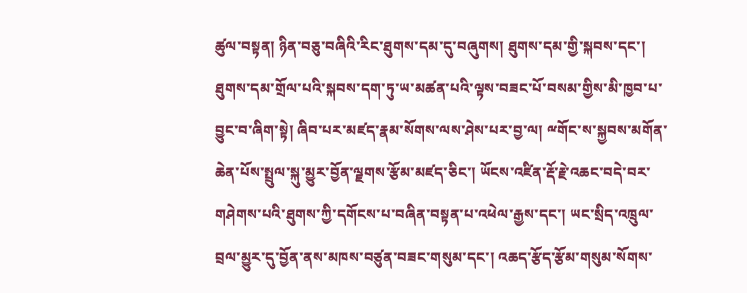ཚུལ་བསྟན། ཉིན་བཅུ་བཞིའི་རིང་ཐུགས་དམ་དུ་བཞུགས། ཐུགས་དམ་གྱི་སྐབས་དང་། ཐུགས་དམ་གྲོལ་པའི་སྐབས་དག་ཏུ་ཡ་མཚན་པའི་ལྟས་བཟང་པོ་བསམ་གྱིས་མི་ཁྱབ་པ་བྱུང་བ་ཞིག་སྟེ། ཞིབ་པར་མཛད་རྣམ་སོགས་ལས་ཤེས་པར་བྱ་ལ། ྋགོང་ས་སྐྱབས་མགོན་ཆེན་པོས་སྤྲུལ་སྐུ་མྱུར་བྱོན་ལྗགས་རྩོམ་མཛད་ཅིང་། ཡོངས་འཛིན་རྡོ་རྗེ་འཆང་བདེ་བར་གཤེགས་པའི་ཐུགས་ཀྱི་དགོངས་པ་བཞིན་བསྟན་པ་འཕེལ་རྒྱས་དང་། ཡང་སྲིད་འཁྲུལ་བྲལ་མྱུར་དུ་བྱོན་ནས་མཁས་བཙུན་བཟང་གསུམ་དང་། འཆད་རྩོད་རྩོམ་གསུམ་སོགས་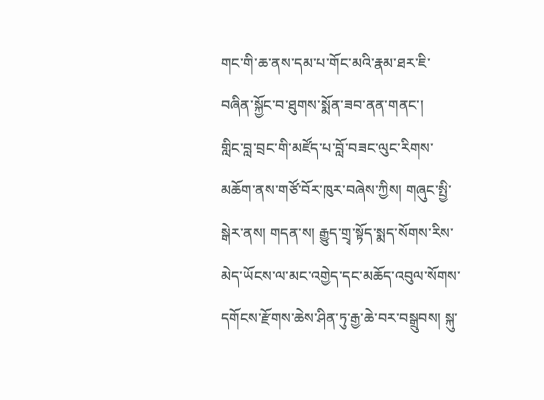གང་གི་ཆ་ནས་དམ་པ་གོང་མའི་རྣམ་ཐར་ཇི་བཞིན་སྐྱོང་བ་ཐུགས་སྨོན་ཟབ་ནན་གནང་།
གླིང་བླ་བྲང་གི་མཛོད་པ་བློ་བཟང་ལུང་རིགས་མཆོག་ནས་གཙོ་བོར་ཁུར་བཞེས་ཀྱིས། གཞུང་སྤྱི་སྒེར་ནས། གདན་ས། རྒྱུད་གྲྭ་སྟོད་སྨད་སོགས་རིས་མེད་ཡོངས་ལ་མང་འགྱེད་དང་མཆོད་འབུལ་སོགས་དགོངས་རྫོགས་ཆེས་ཤིན་ཏུ་རྒྱ་ཆེ་བར་བསྒྲུབས། སྐུ་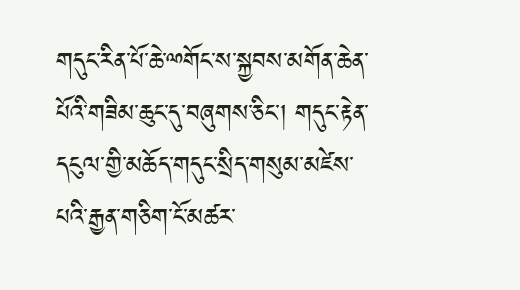གདུང་རིན་པོ་ཆེ་ྋགོང་ས་སྐྱབས་མགོན་ཆེན་པོའི་གཟིམ་ཆུང་དུ་བཞུགས་ཅིང་། གདུང་རྟེན་དངུལ་གྱི་མཆོད་གདུང་སྲིད་གསུམ་མཛེས་པའི་རྒྱན་གཅིག་ངོ་མཚར་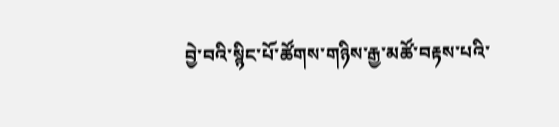བྱེ་བའི་སྙིང་པོ་ཚོགས་གཉིས་རྒྱ་མཚོ་བརྟས་པའི་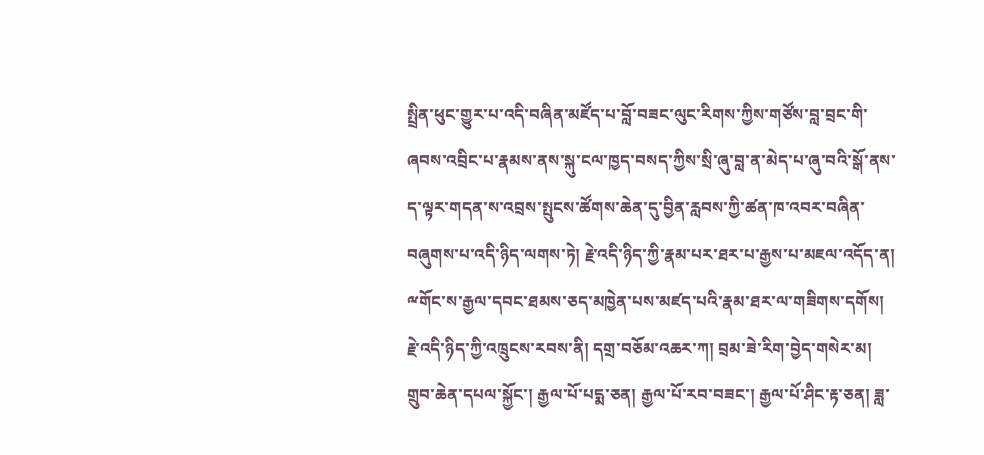སྤྲིན་ཕུང་གྱུར་པ་འདི་བཞིན་མཛོད་པ་བློ་བཟང་ལུང་རིགས་ཀྱིས་གཙོས་བླ་བྲང་གི་ཞབས་འབྲིང་པ་རྣམས་ནས་སྐུ་ངལ་ཁྱད་བསད་ཀྱིས་སྲི་ཞུ་བླ་ན་མེད་པ་ཞུ་བའི་སྒོ་ནས་ད་ལྟར་གདན་ས་འབྲས་སྤུངས་ཚོགས་ཆེན་དུ་བྱིན་རླབས་ཀྱི་ཚན་ཁ་འབར་བཞིན་བཞུགས་པ་འདི་ཉིད་ལགས་ཏེ། རྗེ་འདི་ཉིད་ཀྱི་རྣམ་པར་ཐར་པ་རྒྱས་པ་མཇལ་འདོད་ན། ྋགོང་ས་རྒྱལ་དབང་ཐམས་ཅད་མཁྱེན་པས་མཛད་པའི་རྣམ་ཐར་ལ་གཟིགས་དགོས།
རྗེ་འདི་ཉིད་ཀྱི་འཁྲུངས་རབས་ནི། དགྲ་བཅོམ་འཆར་ཀ། བྲམ་ཟེ་རིག་བྱེད་གསེར་མ། གྲུབ་ཆེན་དཔལ་སྐྱོང་། རྒྱལ་པོ་པདྨ་ཅན། རྒྱལ་པོ་རབ་བཟང་། རྒྱལ་པོ་ཤིང་རྟ་ཅན། ཟླ་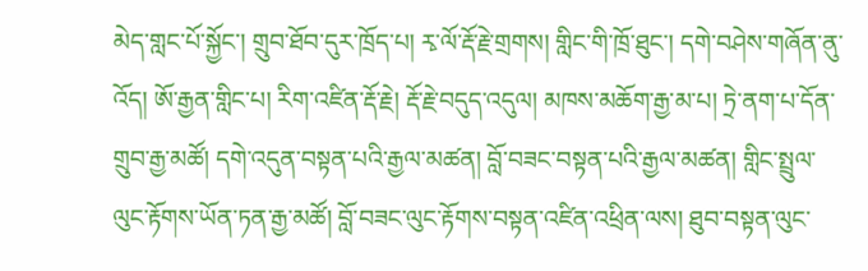མེད་གླང་པོ་སྐྱོང་། གྲུབ་ཐོབ་དུར་ཁྲོད་པ། རྭ་ལོ་རྡོ་རྗེ་གྲགས། གླིང་གི་ཁྲོ་ཐུང་། དགེ་བཤེས་གཞོན་ནུ་འོད། ཨོ་རྒྱན་གླིང་པ། རིག་འཛིན་རྡོ་རྗེ། རྡོ་རྗེ་བདུད་འདུལ། མཁས་མཆོག་རྒྱ་མ་པ། ཏྲེ་ནག་པ་དོན་གྲུབ་རྒྱ་མཚོ། དགེ་འདུན་བསྟན་པའི་རྒྱལ་མཚན། བློ་བཟང་བསྟན་པའི་རྒྱལ་མཚན། གླིང་སྤྲུལ་ལུང་རྟོགས་ཡོན་ཏན་རྒྱ་མཚོ། བློ་བཟང་ལུང་རྟོགས་བསྟན་འཛིན་འཕྲིན་ལས། ཐུབ་བསྟན་ལུང་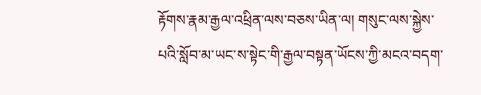རྟོགས་རྣམ་རྒྱལ་འཕྲིན་ལས་བཅས་ཡིན་ལ། གསུང་ལས་སྐྱེས་པའི་སློབ་མ་ཡང་ས་སྟེང་གི་རྒྱལ་བསྟན་ཡོངས་ཀྱི་མངའ་བདག་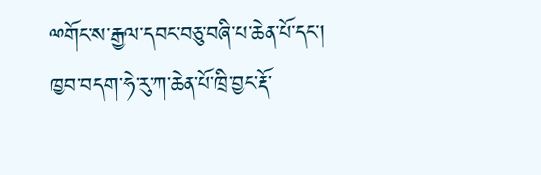ྋགོང་ས་རྒྱལ་དབང་བཅུ་བཞི་པ་ཆེན་པོ་དང་། ཁྱབ་བདག་ཧེ་རུ་ཀ་ཆེན་པོ་ཁྲི་བྱང་རྡོ་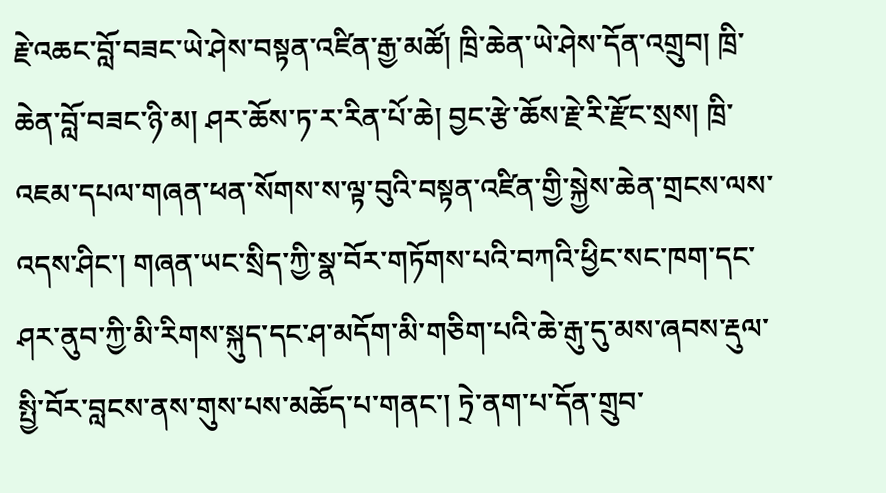རྗེ་འཆང་བློ་བཟང་ཡེ་ཤེས་བསྟན་འཛིན་རྒྱ་མཚོ། ཁྲི་ཆེན་ཡེ་ཤེས་དོན་འགྲུབ། ཁྲི་ཆེན་བློ་བཟང་ཉི་མ། ཤར་ཆོས་ཏ་ར་རིན་པོ་ཆེ། བྱང་རྩེ་ཆོས་རྗེ་རི་རྫོང་སྲས། ཁྲི་འཇམ་དཔལ་གཞན་ཕན་སོགས་ས་ལྟ་བུའི་བསྟན་འཛིན་གྱི་སྐྱེས་ཆེན་གྲངས་ལས་འདས་ཤིང་། གཞན་ཡང་སྲིད་ཀྱི་སྣ་བོར་གཏོགས་པའི་བཀའི་ཕྱིང་སང་ཁག་དང་ཤར་ནུབ་ཀྱི་མི་རིགས་སྐུད་དང་ཤ་མདོག་མི་གཅིག་པའི་ཆེ་རྒུ་དུ་མས་ཞབས་རྡུལ་སྤྱི་བོར་བླངས་ནས་གུས་པས་མཆོད་པ་གནང་། ཏྲེ་ནག་པ་དོན་གྲུབ་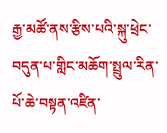རྒྱ་མཚོ་ནས་རྩིས་པའི་སྐུ་ཕྲེང་བདུན་པ་གླིང་མཆོག་སྤྲུལ་རིན་པོ་ཆེ་བསྟན་འཛིན་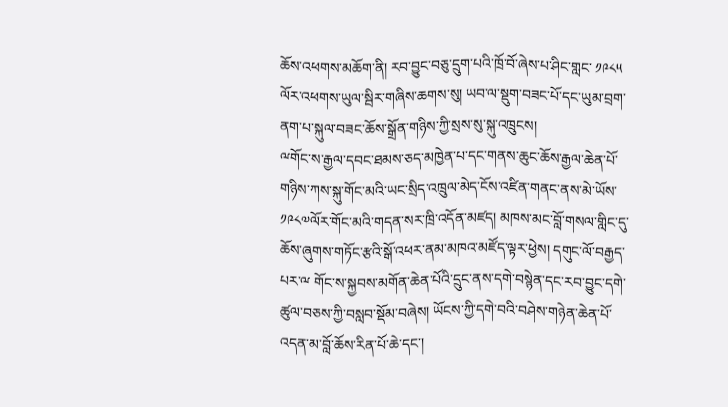ཆོས་འཕགས་མཆོག་ནི། རབ་བྱུང་བཅུ་དྲུག་པའི་ཁྲོ་བོ་ཞེས་པ་ཤིང་གླང་ ༡༩༨༥ ལོར་འཕགས་ཡུལ་སྦིར་གཞིས་ཆགས་སུ། ཡབ་ལ་སྡུག་བཟང་པོ་དང་ཡུམ་བྲག་ནག་པ་སྐུལ་བཟང་ཆོས་སྒྲོན་གཉིས་ཀྱི་སྲས་སུ་སྐུ་འཁྲུངས།
ྋགོང་ས་རྒྱལ་དབང་ཐམས་ཅད་མཁྱེན་པ་དང་གནས་ཆུང་ཆོས་རྒྱལ་ཆེན་པོ་གཉིས་ཀས་སྐུ་གོང་མའི་ཡང་སྲིད་འཁྲུལ་མེད་ངོས་འཛིན་གནང་ནས་མེ་ཡོས་༡༩༨༧ལོར་གོང་མའི་གདན་སར་ཁྲི་འདོན་མཛད། མཁས་མང་བློ་གསལ་གླིང་དུ་ཆོས་ཞུགས་གཏོང་རྩའི་སྒོ་འཕར་ནམ་མཁའ་མཛོད་ལྟར་ཕྱེས། དགུང་ལོ་བརྒྱད་པར་ྋ གོང་ས་སྐྱབས་མགོན་ཆེན་པོའི་དྲུང་ནས་དགེ་བསྙེན་དང་རབ་བྱུང་དགེ་ཚུལ་བཅས་ཀྱི་བསླབ་སྡོམ་བཞེས། ཡོངས་ཀྱི་དགེ་བའི་བཤེས་གཉེན་ཆེན་པོ་འདན་མ་བློ་ཆོས་རིན་པོ་ཆེ་དང་།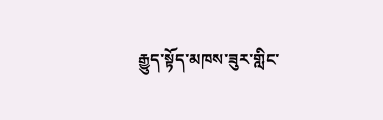རྒྱུད་སྟོད་མཁས་ཟུར་གླིང་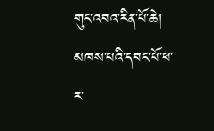གུང་འབའ་རིན་པོ་ཆེ། མཁས་པའི་དབང་པོ་ཕ་ར་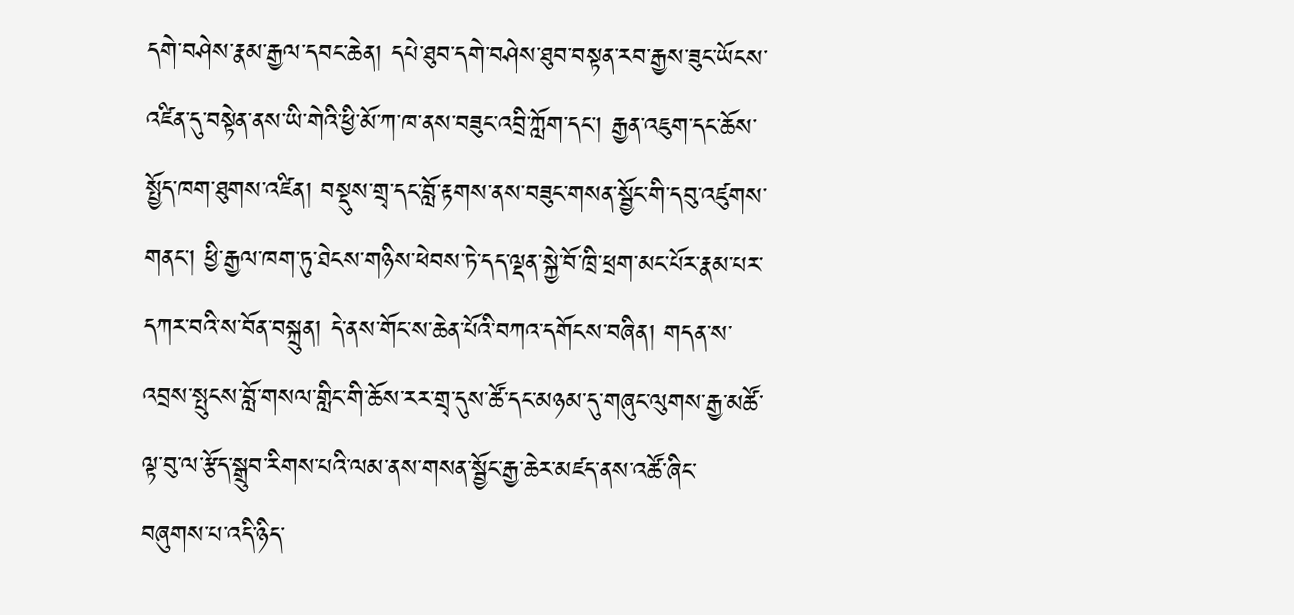དགེ་བཤེས་རྣམ་རྒྱལ་དབང་ཆེན། དཔེ་ཐུབ་དགེ་བཤེས་ཐུབ་བསྟན་རབ་རྒྱས་ཟུང་ཡོངས་འཛིན་དུ་བསྟེན་ནས་ཡི་གེའི་ཕྱི་མོ་ཀ་ཁ་ནས་བཟུང་འབྲི་ཀློག་དང་། རྒྱན་འཇུག་དང་ཆོས་སྤྱོད་ཁག་ཐུགས་འཛིན། བསྡུས་གྲྭ་དང་བློ་རྟགས་ནས་བཟུང་གསན་སྦྱོང་གི་དབུ་འཛུགས་གནང་། ཕྱི་རྒྱལ་ཁག་ཏུ་ཐེངས་གཉིས་ཕེབས་ཏེ་དད་ལྡན་སྐྱེ་བོ་ཁྲི་ཕྲག་མང་པོར་རྣམ་པར་དཀར་བའི་ས་བོན་བསྐྲུན། དེ་ནས་གོང་ས་ཆེན་པོའི་བཀའ་དགོངས་བཞིན། གདན་ས་འབྲས་སྤུངས་བློ་གསལ་གླིང་གི་ཆོས་རར་གྲྭ་དུས་ཚོ་དང་མཉམ་དུ་གཞུང་ལུགས་རྒྱ་མཚོ་ལྟ་བུ་ལ་རྩོད་སྒྲུབ་རིགས་པའི་ལམ་ནས་གསན་སྦྱོང་རྒྱ་ཆེར་མཛད་ནས་འཚོ་ཞིང་བཞུགས་པ་འདི་ཉིད་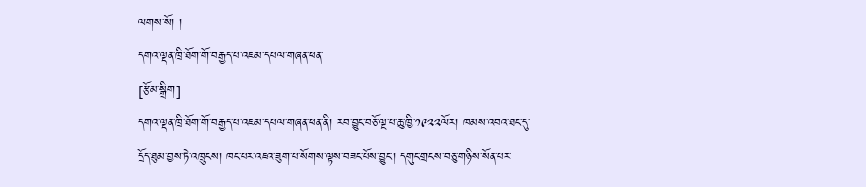ལགས་སོ། །
དགའ་ལྡན་ཁྲི་ཐོག་གོ་བརྒྱད་པ་འཇམ་དཔལ་གཞན་ཕན་
[རྩོམ་སྒྲིག]
དགའ་ལྡན་ཁྲི་ཐོག་གོ་བརྒྱད་པ་འཇམ་དཔལ་གཞན་ཕན་ནི། རབ་བྱུང་བཅོ་ལྔ་པ་ཆུ་ཁྱི་༡༩༢༢ལོར། ཁམས་འབའ་ཐང་དུ་དྲོད་ཐུམ་བྱས་ཏེ་འཁྲུངས། ཁང་པར་འཇའ་ཟུག་པ་སོགས་ལྟས་བཟང་པོས་བྱུང་། དགུང་གྲངས་བཅུ་གཉིས་སོན་པར་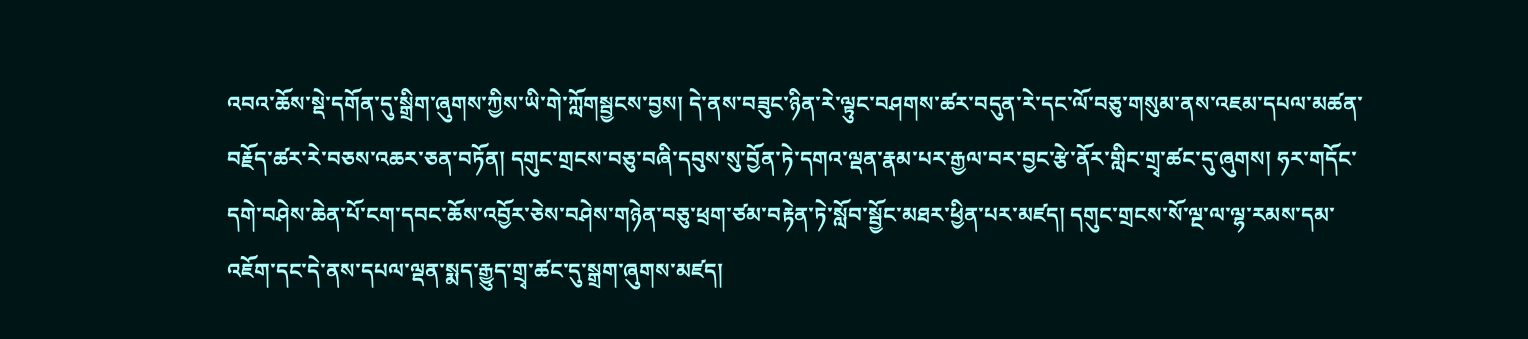འབའ་ཆོས་སྡེ་དགོན་དུ་སྒྲིག་ཞུགས་ཀྱིས་ཡི་གེ་ཀློགསྦྱངས་བྱས། དེ་ནས་བཟུང་ཉིན་རེ་ལྟུང་བཤགས་ཚར་བདུན་རེ་དང་ལོ་བཅུ་གསུམ་ནས་འཇམ་དཔལ་མཚན་བརྗོད་ཚར་རེ་བཅས་འཆར་ཅན་བཏོན། དགུང་གྲངས་བཅུ་བཞི་དབུས་སུ་བྱོན་ཏེ་དགའ་ལྡན་རྣམ་པར་རྒྱལ་བར་བྱང་རྩེ་ནོར་གླིང་གྲྭ་ཚང་དུ་ཞུགས། ཧར་གདོང་དགེ་བཤེས་ཆེན་པོ་ངག་དབང་ཆོས་འབྱོར་ཅེས་བཤེས་གཉེན་བཅུ་ཕྲག་ཙམ་བརྟེན་ཏེ་སློབ་སྦྱོང་མཐར་ཕྱིན་པར་མཛད། དགུང་གྲངས་སོ་ལྔ་ལ་ལྷ་རམས་དམ་འཇོག་དང་དེ་ནས་དཔལ་ལྡན་སྨད་རྒྱུད་གྲྭ་ཚང་དུ་སྒྲག་ཞུགས་མཛད།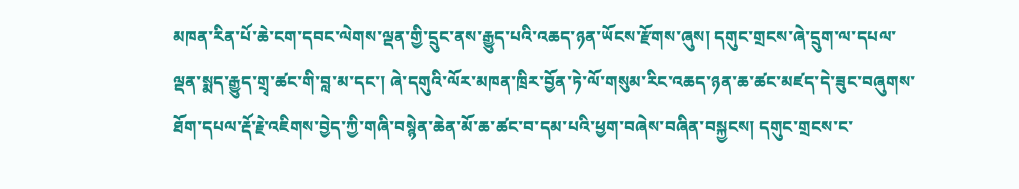མཁན་རིན་པོ་ཆེ་ངག་དབང་ལེགས་ལྡན་གྱི་དྲུང་ནས་རྒྱུད་པའི་འཆད་ཉན་ཡོངས་རྫོགས་ཞུས། དགུང་གྲངས་ཞེ་དྲུག་ལ་དཔལ་ལྡན་སྨད་རྒྱུད་གྲྭ་ཚང་གི་བླ་མ་དང་། ཞེ་དགུའི་ལོར་མཁན་ཁྲིར་བྱོན་ཏེ་ལོ་གསུམ་རིང་འཆད་ཉན་ཆ་ཚང་མཛད་དེ་ཟུང་བཞུགས་ཐོག་དཔལ་རྡོ་རྗེ་འཇིགས་བྱེད་ཀྱི་གཞི་བསྙེན་ཆེན་མོ་ཆ་ཚང་བ་དམ་པའི་ཕྱག་བཞེས་བཞིན་བསྐྱངས། དགུང་གྲངས་ང་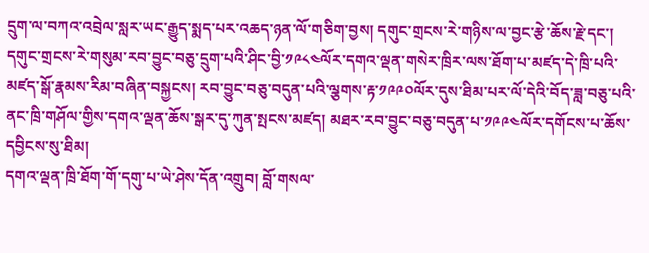དྲུག་ལ་བཀའ་འབྲེལ་སླར་ཡང་རྒྱུད་སྨད་པར་འཆད་ཉན་ལོ་གཅིག་བྱས། དགུང་གྲངས་རེ་གཉིས་ལ་བྱང་རྩེ་ཆོས་རྗེ་དང་། དགུང་གྲངས་རེ་གསུམ་རབ་བྱུང་བཅུ་དྲུག་པའི་ཤིང་བྱི་༡༩༨༤ལོར་དགའ་ལྡན་གསེར་ཁྲིར་ལས་ཐོག་པ་མཛད་དེ་ཁྲི་པའི་མཛད་སྒོ་རྣམས་རིམ་བཞིན་བསྐྱངས། རབ་བྱུང་བཅུ་བདུན་པའི་ལྕགས་རྟ་༡༩༩༠ལོར་དུས་ཐིམ་པར་ལོ་དེའི་བོད་ཟླ་བཅུ་པའི་ནང་ཁྲི་གཤོལ་གྱིས་དགའ་ལྡན་ཆོས་སྒར་དུ་ཀུན་སྤངས་མཛད། མཐར་རབ་བྱུང་བཅུ་བདུན་པ་༡༩༩༤ལོར་དགོངས་པ་ཆོས་དབྱིངས་སུ་ཐིམ།
དགའ་ལྡན་ཁྲི་ཐོག་གོ་དགུ་པ་ཡེ་ཤེས་དོན་འགྲུབ། བློ་གསལ་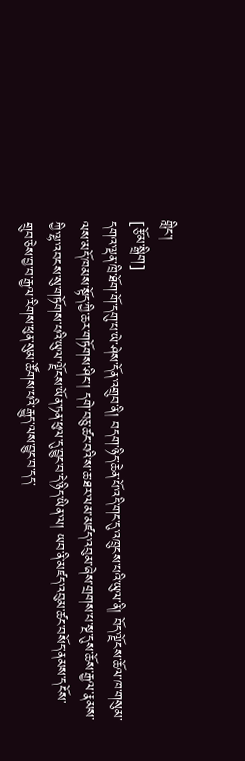གླིང་།
[རྩོམ་སྒྲིག]
དགའ་ལྡན་ཁྲི་ཐོག་གོ་དགུ་པ་ཡེ་ཤེས་དོན་འགྲུབ་ནི། བདག་ཉིད་ཆེན་པོ་འདི་གང་དུ་འཁྲུངས་པའི་ཡུལ་ནི། བོད་ལྗོངས་ཆོལ་ཁ་གསུམ་ལས་མདོ་ཁམས་སྟོད་ཀྱི་ཆར་གཏོགས་ཤིང་། དགེ་བཅུ་ཚང་བའི་ས་ཆ་ཐར་ལམ་མཛད་འབུམ་ཞེས་གྲགས་པ་སྔ་དུས་ཆོས་རྒྱལ་རྣམས་ཀྱི་ལྷ་འབངས་སུ་གཏོགས་པའི་ཡུལ་ལྗོངས་ཡོན་ཏན་ཕུལ་དུ་བྱུང་བ་དེ་ཉིད་ཡིན་ལ། ཡབ་ནི་མཛད་འབུམ་ཚང་བསོད་ནམས་དངོས་གྲུབ་ཅེས་བྱ་བ་རྒྱལ་རིགས་ཕུན་སུམ་ཚོགས་པའི་རྒྱུད་ལས་བྱུང་བ་དད་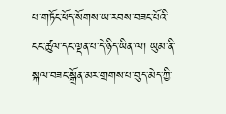པ་གཏོང་ཕོད་སོགས་ཡ་རབས་བཟང་པོའི་ངང་ཚུལ་དང་ལྡན་པ་དེ་ཉིད་ཡིན་ལ། ཡུམ་ནི་སྐལ་བཟང་སྒྲོན་མར་གྲགས་པ་བུད་མེད་ཀྱི་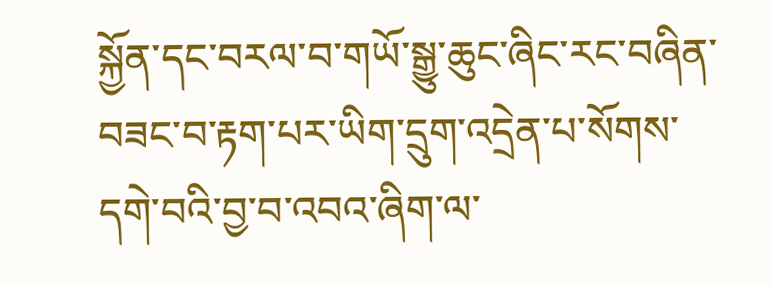སྐྱོན་དང་བརལ་བ་གཡོ་སྒྱུ་ཆུང་ཞིང་རང་བཞིན་བཟང་བ་རྟག་པར་ཡིག་དྲུག་འདྲེན་པ་སོགས་དགེ་བའི་བྱ་བ་འབའ་ཞིག་ལ་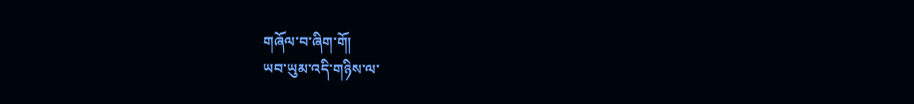གཞོལ་བ་ཞིག་གོ།
ཡབ་ཡུམ་འདི་གཉིས་ལ་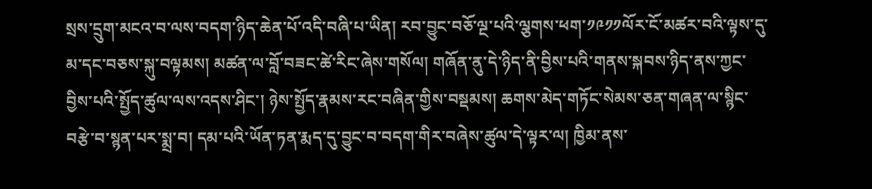སྲས་དྲུག་མངའ་བ་ལས་བདག་ཉིད་ཆེན་པོ་འདི་བཞི་པ་ཡིན། རབ་བྱུང་བཅོ་ལྔ་པའི་ལྕགས་ཕག་༡༩༡༡ལོར་ངོ་མཚར་བའི་ལྟས་དུ་མ་དང་བཅས་སྐུ་བལྟམས། མཚན་ལ་བློ་བཟང་ཚེ་རིང་ཞེས་གསོལ། གཞོན་ནུ་དེ་ཉིད་ནི་བྱིས་པའི་གནས་སྐབས་ཉིད་ནས་ཀྱང་བྱིས་པའི་སྤྱོད་ཚུལ་ལས་འདས་ཤིང་། ཉེས་སྤྱོད་རྣམས་རང་བཞིན་གྱིས་བསྡམས། ཆགས་མེད་གཏོང་སེམས་ཅན་གཞན་ལ་སྙིང་བརྩེ་བ་སྙན་པར་སྨྲ་བ། དམ་པའི་ཡོན་ཏན་རྨད་དུ་བྱུང་བ་བདག་གིར་བཞེས་ཚུལ་དེ་ལྟར་ལ། ཁྱིམ་ནས་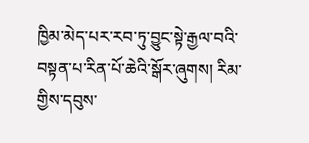ཁྱིམ་མེད་པར་རབ་ཏུ་བྱུང་སྟེ་རྒྱལ་བའི་བསྟན་པ་རིན་པོ་ཆེའི་སྒོར་ཞུགས། རིམ་གྱིས་དབུས་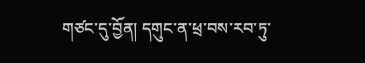གཙང་དུ་བྱོན། དགུང་ན་ཕྲ་བས་རབ་ཏུ་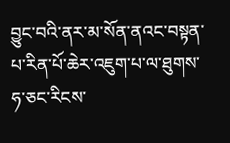བྱུང་བའི་ནར་མ་སོན་ནའང་བསྟན་པ་རིན་པོ་ཆེར་འཇུག་པ་ལ་ཐུགས་ཧ་ཅང་རིངས་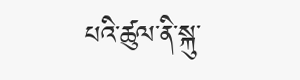པའི་ཚུལ་ནི་སྐུ་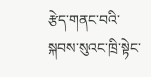རྩེད་གནང་བའི་སྐབས་སུའང་ཁྲི་སྟེང་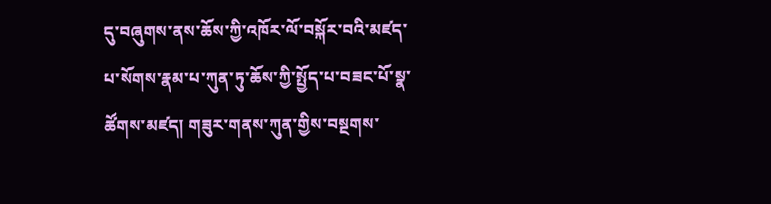དུ་བཞུགས་ནས་ཆོས་ཀྱི་འཁོར་ལོ་བསྐོར་བའི་མཛད་པ་སོགས་རྣམ་པ་ཀུན་ཏུ་ཆོས་ཀྱི་སྤྱོད་པ་བཟང་པོ་སྣ་ཚོགས་མཛད། གཟུར་གནས་ཀུན་གྱིས་བསྔགས་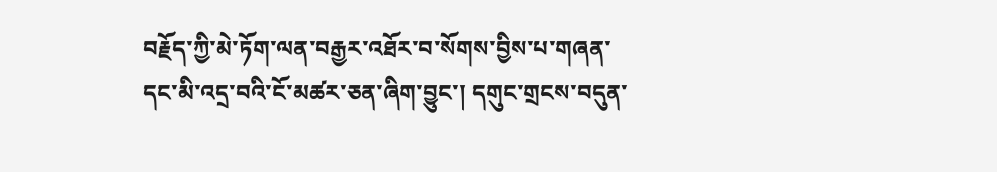བརྗོད་ཀྱི་མེ་ཏོག་ལན་བརྒྱར་འཐོར་བ་སོགས་བྱིས་པ་གཞན་དང་མི་འདྲ་བའི་ངོ་མཚར་ཅན་ཞིག་བྱུང་། དགུང་གྲངས་བདུན་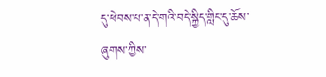དུ་ཕེབས་པ་ན་དེ་གའི་བདེ་སྐྱིད་གླིང་དུ་ཆོས་ཞུགས་ཀྱིས་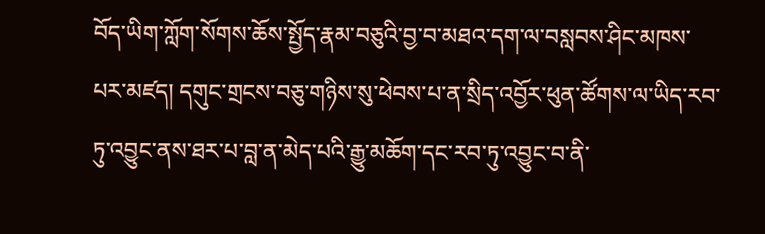བོད་ཡིག་ཀློག་སོགས་ཆོས་སྤྱོད་རྣམ་བཅུའི་བྱ་བ་མཐའ་དག་ལ་བསླབས་ཤིང་མཁས་པར་མཛད། དགུང་གྲངས་བཅུ་གཉིས་སུ་ཕེབས་པ་ན་སྲིད་འབྱོར་ཕུན་ཚོགས་ལ་ཡིད་རབ་ཏུ་འབྱུང་ནས་ཐར་པ་བླ་ན་མེད་པའི་རྒྱུ་མཆོག་དང་རབ་ཏུ་འབྱུང་བ་ནི་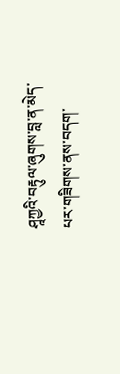ཤཱཀྱའི་བརྟུལ་ཞུགས་བླ་ན་མེད་པར་གཟིགས་ནས་བདག་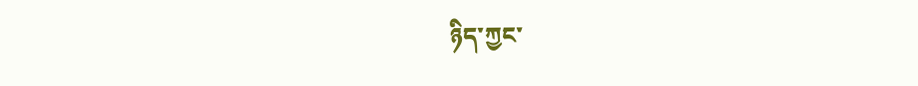ཉིད་ཀྱང་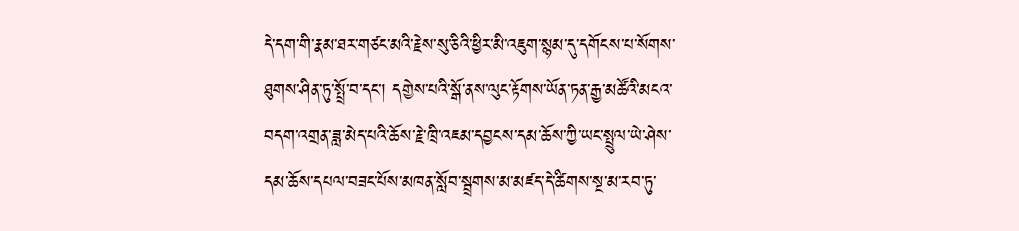དེ་དག་གི་རྣམ་ཐར་གཙང་མའི་རྗེས་སུ་ཅིའི་ཕྱིར་མི་འཇུག་སྙམ་དུ་དགོངས་པ་སོགས་ཐུགས་ཤིན་ཏུ་སྤྲོ་བ་དང་། དགྱེས་པའི་སྒོ་ནས་ལུང་རྟོགས་ཡོན་ཏན་རྒྱ་མཚོའི་མངའ་བདག་འགྲན་ཟླ་མེད་པའི་ཆོས་རྗེ་ཁྲི་འཇམ་དབྱངས་དམ་ཆོས་ཀྱི་ཡང་སྤྲུལ་ཡེ་ཤེས་དམ་ཆོས་དཔལ་བཟང་པོས་མཁན་སློབ་སྦྲགས་མ་མཛད་དེ་ཚིགས་སྔ་མ་རབ་ཏུ་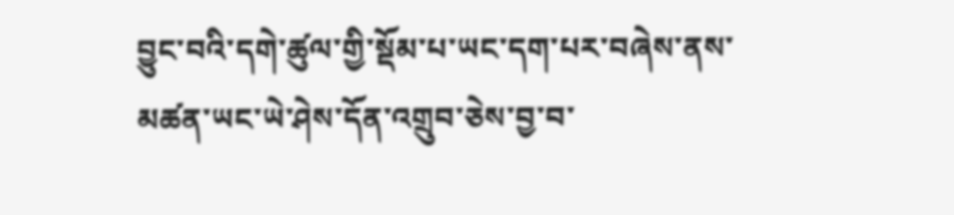བྱུང་བའི་དགེ་ཚུལ་གྱི་སྡོམ་པ་ཡང་དག་པར་བཞེས་ནས་མཚན་ཡང་ཡེ་ཤེས་དོན་འགྲུབ་ཅེས་བྱ་བ་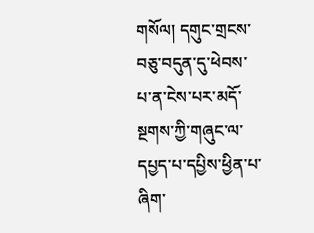གསོལ། དགུང་གྲངས་བཅུ་བདུན་དུ་ཕེབས་པ་ན་ངེས་པར་མདོ་སྔགས་ཀྱི་གཞུང་ལ་དཔྱད་པ་དཔྱིས་ཕྱིན་པ་ཞིག་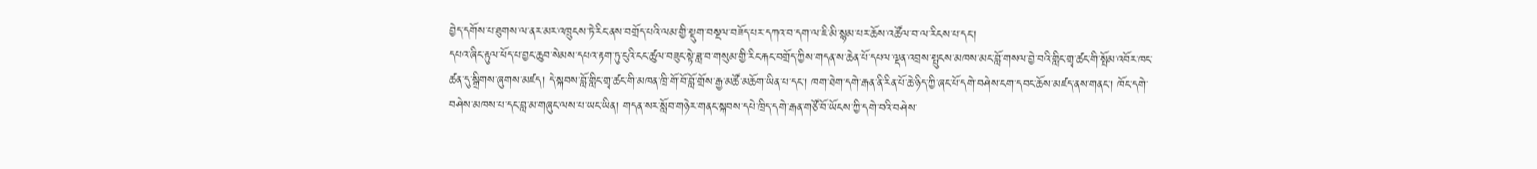བྱེད་དགོས་པ་ཐུགས་ལ་ནར་མར་འཁྲུངས་ཏེ་རིང་ནས་བགྲོད་པའི་ལམ་གྱི་སྡུག་བསྔལ་བཟོད་པར་དཀའ་བ་དག་ལ་ཇི་མི་སྙམ་པར་ཆོས་འཚོལ་བ་ལ་རིངས་པ་དང་།
དཔའ་ཞིང་རྟུལ་ཕོད་པ་བྱང་ཆུབ་སེམས་དཔའ་རྟག་ཏུ་ངུའི་ངང་ཚུལ་བཟུང་སྟེ་ཟླ་བ་གསུམ་གྱི་རིང་རྐང་བགྲོད་ཀྱིས་གདན་ས་ཆེན་པོ་དཔལ་ལྡན་འབྲས་སྤུངས་མཁས་མང་བློ་གསལ་བྱེ་བའི་གླིང་གྲྭ་ཚང་གི་སྤོམ་འབོར་ཁང་ཚན་དུ་སྒྲིགས་ཞུགས་མཛད། དེ་སྐབས་བློ་གླིང་གྲྭ་ཚང་གི་མཁན་ཁྲི་གོ་བོ་བློ་གྲོས་རྒྱ་མཚོ་མཆོག་ཡིན་པ་དང་། ཁག་ཐེག་དགེ་རྒན་ནི་རིན་པོ་ཆེ་ཉིད་ཀྱི་ཞང་པོ་དགེ་བཤེས་ངག་དབང་ཆོས་མཛད་ནས་གནང་། ཁོང་དགེ་བཤེས་མཁས་པ་དང་བླ་མ་གཞུང་ལས་པ་ཡང་ཡིན། གདན་སར་སློབ་གཉེར་གནང་སྐབས་དཔེ་ཁྲིད་དགེ་རྒན་གཙོ་བོ་ཡོངས་ཀྱི་དགེ་བའི་བཤེས་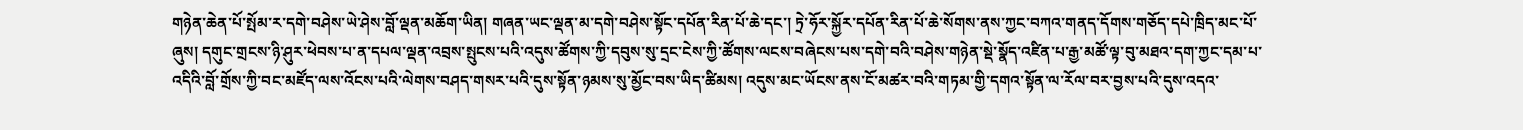གཉེན་ཆེན་པོ་སྤོམ་ར་དགེ་བཤེས་ཡེ་ཤེས་བློ་ལྡན་མཆོག་ཡིན། གཞན་ཡང་ལྡན་མ་དགེ་བཤེས་སྟོང་དཔོན་རིན་པོ་ཆེ་དང་། ཏྲེ་ཧོར་སྐྱོར་དཔོན་རིན་པོ་ཆེ་སོགས་ནས་ཀྱང་བཀའ་གནད་དོགས་གཅོད་དཔེ་ཁྲིད་མང་པོ་ཞུས། དགུང་གྲངས་ཉི་ཤུར་ཕེབས་པ་ན་དཔལ་ལྡན་འབྲས་སྤུངས་པའི་འདུས་ཚོགས་ཀྱི་དབུས་སུ་དྲང་ངེས་ཀྱི་ཚོགས་ལངས་བཞེངས་པས་དགེ་བའི་བཤེས་གཉེན་སྡེ་སྣོད་འཛིན་པ་རྒྱ་མཚོ་ལྟ་བུ་མཐའ་དག་ཀྱང་དམ་པ་འདིའི་བློ་གྲོས་ཀྱི་བང་མཛོད་ལས་འོངས་པའི་ལེགས་བཤད་གསར་པའི་དུས་སྟོན་ཉམས་སུ་མྱོང་བས་ཡིད་ཚིམས། འདུས་མང་ཡོངས་ནས་ངོ་མཚར་བའི་གཏམ་གྱི་དགའ་སྟོན་ལ་རོལ་བར་བྱས་པའི་དུས་འདའ་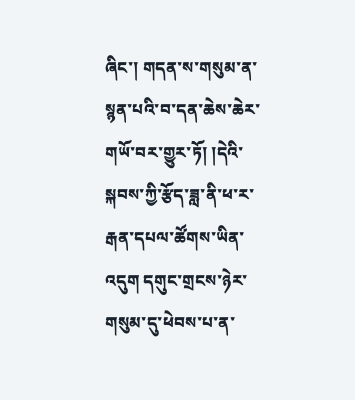ཞིང་། གདན་ས་གསུམ་ན་སྙན་པའི་བ་དན་ཆེས་ཆེར་གཡོ་བར་གྱུར་ཏོ། །དེའི་སྐབས་ཀྱི་རྩོད་ཟླ་ནི་ཕ་ར་རྒན་དཔལ་ཚོགས་ཡིན་འདུག དགུང་གྲངས་ཉེར་གསུམ་དུ་ཕེབས་པ་ན་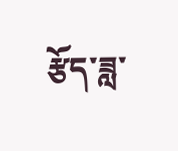རྩོད་ཟླ་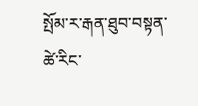སྤོམ་ར་རྒན་ཐུབ་བསྟན་ཚེ་རིང་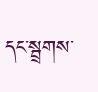དང་སྦྲགས་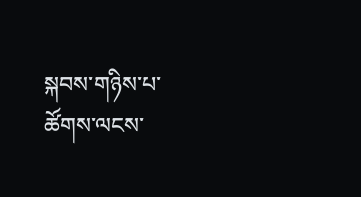སྐབས་གཉིས་པ་ཚོགས་ལངས་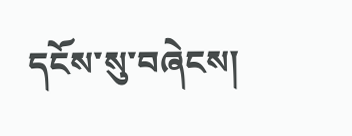དངོས་སུ་བཞེངས།